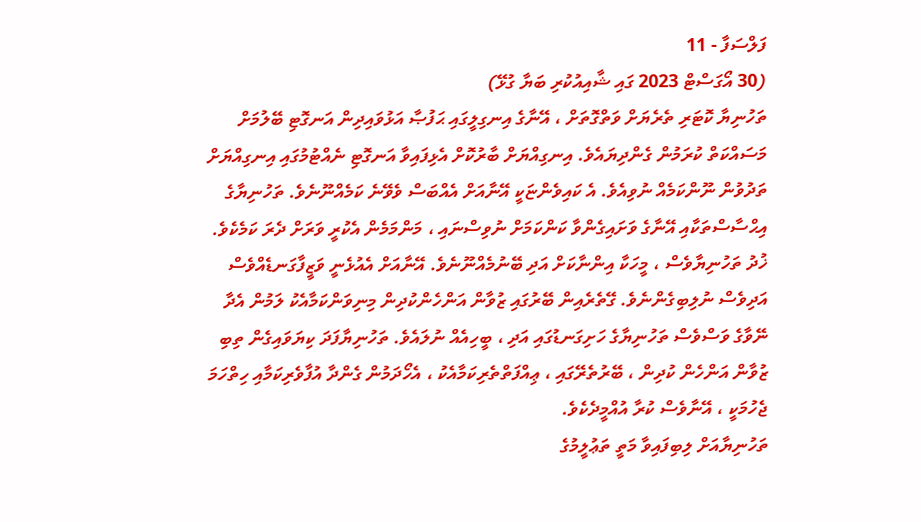ފަލްސަފާ - 11
(30 އޯގަސްޓް 2023 ގައި ޝާއިއުކުރި ބަޔާ ގުޅޭ)
ތަހުނިޔާ ކޮޓަރި ތެރެޔަށް ވަތްގޮތަށް ، އޭނާގެ އިނގިލީގައި ޙަފުޞާ އަޅުވައިދިން އަނގޮޓި ބޭލުމަށް މަސައްކަތް ކުރަމުން ގެންދިޔައެވެ. އިނގިއްޔަށް ބާރުކޮށް އެޅިފައިވާ އަނގޮޓި ނެއްޓުމުގައި އިނގިއްޔަށް ތަދުވުން ނޫންކަމެއް ނުވިއެވެ. އެ ކައިވެންޏަކީ އޭނާއަށް އެއްބަސް ވެވޭނެ ކަމެއްނޫނެވެ. ތަހުނިޔާގެ އިޙްސާސްތަކާއި އޭނާގެ ވަށައިގެންވާ ކަންކަމަށް ނުވިސްނައި ، މަންމަމެން އެކުރީ ވަރަށް ދެރަ ކަމެކެވެ. ޚުދު ތަހުނިޔާވެސް ، މީހަކާ އިންނާކަށް އަދި ބޭނުމެއްނޫނެވެ. އޭނާއަށް އެއުޅެނީ ވަޒީފާގަނޑެއްވެސް އަދިވެސް ނުލިބިގެންނެވެ. ގޭތެރެއިން ބޭރުގައި ޒުވާން އަންހެންކުދިން މިނިވަންކަމާއެކު ލަމުން އެދާ ނޭވާގެ ވަސްވެސް ތަހުނިޔާގެ ހަށިގަނޑުގައި އަދި ، ބީހިއެއް ނުލައެވެ. ތަހުނިޔާފަދަ ކިޔަވައިގެން ތިބި ޒުވާން އަންހެން ކުދިން ، ބޭރުތެރޭގައި ، ޢިއްފަތްތެރިކަމާއެކު ، އެހޯދަމުން ގެންދާ އުފާވެރިކަމާއި ހިތްހަމަ ޖެހުމަކީ ، އޭނާވެސް ކުރާ އުއްމީދެކެވެ.
ތަހުނިޔާއަށް ލިބިފައިވާ މަތީ ތަޢުލީމުގެ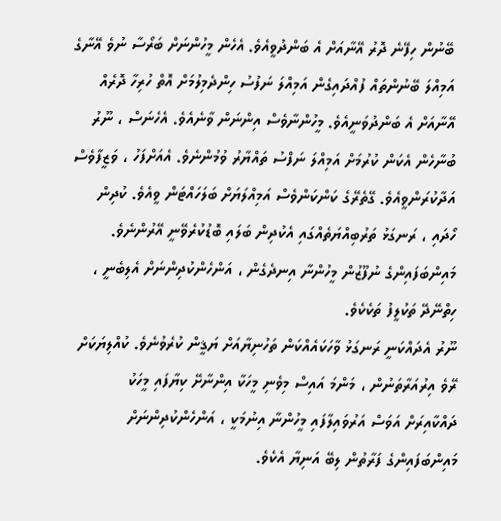ބޭނުން ހިފޭނެ ދޮރު އޭނާއަށް އެ ބަންދުވީއެވެ. އެހެން މީހުންނަށް ބަރޯސާ ނުވެ އޭނާގެ އަމިއްލަ ބޭނުންތައް ފުއްދައިގެން އަމިއްލަ ނަފުސު ހިންދެމިލުމަށް އޮތް ހުރިހާ ދޮރެއް އޭނާއަށް އެ ބަންދުވަނީއެވެ. މީހުންނާވެސް އިންނަން ވާނެއެވެ. އެހެނަސް ، ނޫރު ބުނާހެން އެކަން ކުރުމަށް އަމިއްލަ ނަފްސު ތައްޔާރު ވުމުންނެވެ. އެއަށްފަހު ، ވަޒީފާވެސް އަދާކުރަންވީއެވެ. ގޭތެރޭގެ ކަންކަންވެސް އަމިއްލަޔަށް ބަލަހައްޓަން ވީއެވެ. ކުދިން ހޯދައި ، ރަނގަޅު ތަރުބިއްޔަތެއްގައި އެކުދިން ބަލައި ބޮޑުކުރެވޭނީ އޭރުންނެވެ. މައިންބަފައިންގެ ނުފޫޒުން މީހުންނާ އިނދެގެން ، އަންހެންކުދިންނަށް އެލިބެނީ ، ހިތްނޭދޭ ތަކުލީފު ތަކެކެވެ.
ނޫރު އެދައްކަނީ ރަނގަޅު ވާހަކައެއްކަން ތަހުނިޔާއަށް ޔަޤީން ކުރެވުނެވެ. ކުއްލިޔަކަށް ރޭވެ އިރުއަރާތަނުން ، މަންމަ އައިސް މިވެނި މީހަކާ އިންނާށޭ ކިޔާފައި މީހަކު ދައްކާއިރަށް އަވަސް އަރުވައިލާފައި މީހުންނާ އިނުމަކީ ، އަންހެންކުދިންނަށް މައިންބަފައިންގެ ފަރާތުން ލިބޭ އަނިޔާ އެކެވެ.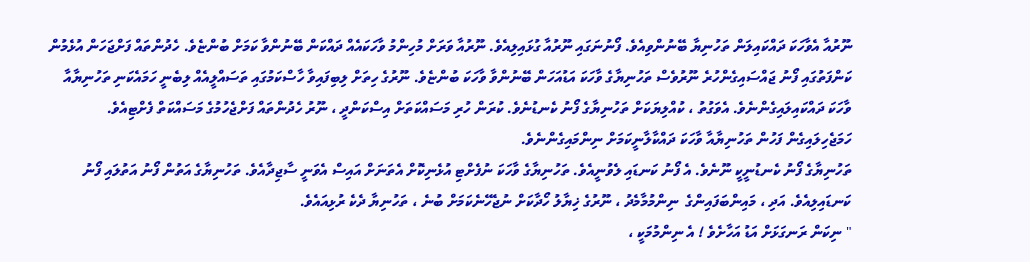ނޫރުއާ އެވާހަކަ ދައްކައިލަން ތަހުނިޔާ ބޭނުންވިއެވެ. ފޯނުނަގައި ނޫރުއާ ގުޅައިލިއެވެ. ނޫރުއާ ވަރަށް މުހިންމު ވާހަކައެއް ދައްކަން ބޭނުންވާ ކަމަށް ބުންޏެވެ. ހެދުންތައް ފަށްޖަހަން އުޅެމުން ކަންފަތުގައި ފޯނު ޖައްސައިގެންހުރެ ނޫރުވެސް ތަހުނިޔާގެ ވާހަކަ އަޑުއަހަން ބޭނުންވާ ވާހަކަ ބުންޏެވެ. ނޫރުގެ ހިތަށް ލިބިފައިވާ ހާސްކަމުގައި ތަސައްލީއެއް ލިބެނީ ހަމައެކަނި ތަހުނިޔާއާ ވާހަކަ ދައްކައިލައިގެންނެވެ. އެވަގުތު ، ކުއްލިޔަކަށް ތަހުނިޔާގެ ފޯނު ކެނޑުނެވެ. ކުރަން ހުރި މަސައްކަތަށް އިސްކަންދީ ، ނޫރު ހެދުންތައް ފަށްޖެހުމުގެ މަސައްކަތް ފެށްޓިއެވެ. ހަމަޖެހިލައިގެން ފަހުން ތަހުނިޔާއާ ވާހަކަ ދައްކާލާނީކަމަށް ނިންމައިގެންނެވެ.
ތަހުނިޔާގެ ފޯނު ކެނޑުނީކީ ނޫނެވެ. އެ ފޯނު ކަނޑައި ލެވުނީއެވެ. ތަހުނިޔާގެ ވާހަކަ ނުފެށްޓި އުޅެނިކޮށް އެތަނަށް އައިސް އެވަނީ ސާޖިދާއެވެ. ތަހުނިޔާގެ އަތުން ފޯނު އަތުލައި ފޯނު ކަނޑައިލިއެވެ. އަދި ، މައިންބަފައިންގެ  ނިންމުމާމެދު ، ނޫރުގެ ޚިޔާލު ހޯދާކަށް ނުޖެހޭނެކަމަށް ބުނެ ، ތަހުނިޔާ ދެކެ ރުޅިއައެވެ.
" ނިކަން ރަނގަޅަށް އަޑު އަހާށެވެ ! އެ ނިންމުމަކީ ،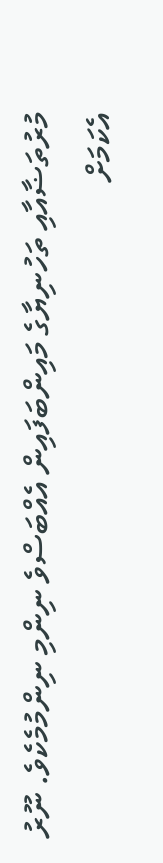މުރުތަޟާއާއި ތަހުނިޔާގެ މައިންބަފައިން އެއްބަސްވެ ނިންމި ނިންމުމެކެވެ. ނޫރު އެކަމަށް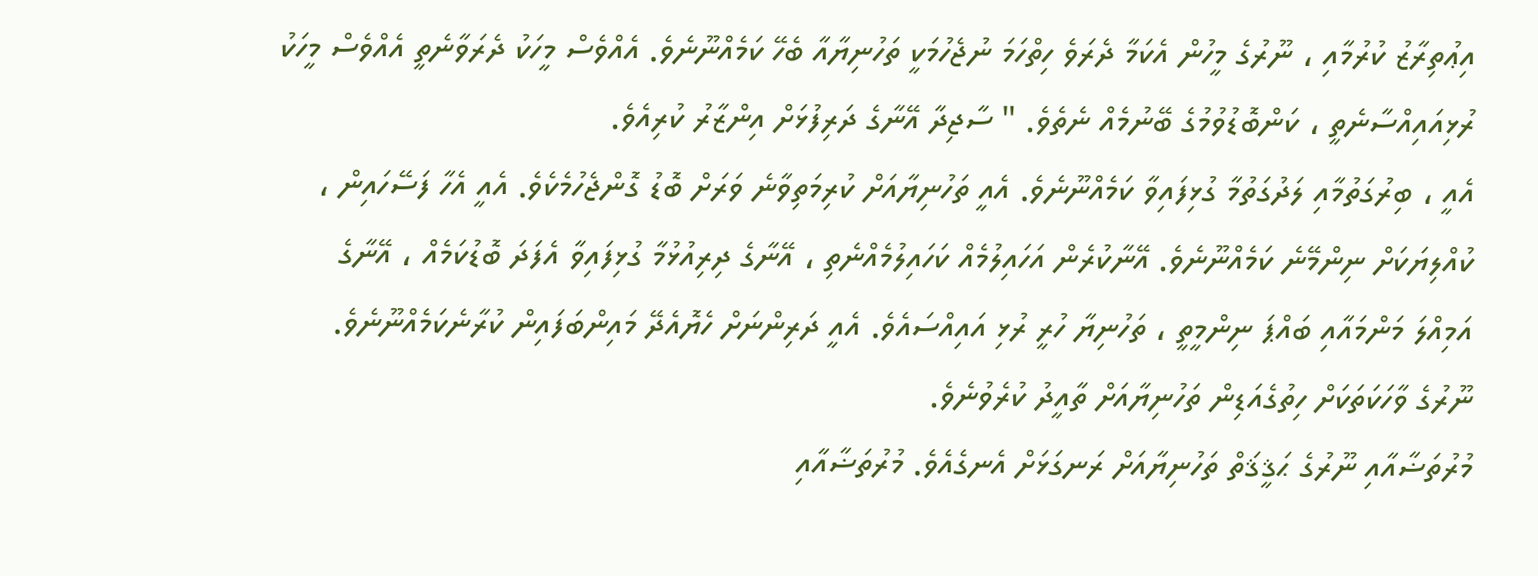އިޢުތިރާޒު ކުރުމާއި ، ނޫރުގެ މީހުން އެކަމާ ދެރަވެ ހިތްހަމަ ނުޖެހުމަކީ ތަހުނިޔާއާ ބެހޭ ކަމެއްނޫނެވެ. އެއްވެސް މީހަކު ދެރަވާނެތީ އެއްވެސް މީހަކު ރުޅިއައިއްސާނެތީ ، ކަންބޮޑުވުމުގެ ބޭނުމެއް ނެތެވެ. " ސާޖިދާ އޭނާގެ ދަރިފުޅަށް އިންޒާރު ކުރިއެވެ.
އެއީ ، ބިރުގަތުމާއި ލަދުގަތުމާ ގުޅިފައިވާ ކަމެއްނޫނެވެ. އެއީ ތަހުނިޔާއަށް ކުރިމަތިވާނެ ވަރަށް ބޮޑު ގޮންޖެހުމެކެވެ. އެއީ އެހާ ފަސޭހައިން ، ކުއްލިޔަކަށް ނިންމޭނެ ކަމެއްނޫނެވެ. އޭނާކުރެން އަހައިލުމެއް ކަހައިލުމެއްނެތި ، އޭނާގެ ދިރިއުޅުމާ ގުޅިފައިވާ އެފަދަ ބޮޑުކަމެއް ، އޭނާގެ އަމިއްލަ މަންމައާއި ބައްޕަ ނިންމީތީ ، ތަހުނިޔާ ހުރީ ރުޅި އައިއްސައެވެ. އެއީ ދަރިންނަށް ހެޔޮއެދޭ މައިންބަފައިން ކުރާނެކަމެއްނޫނެވެ. ނޫރުގެ ވާހަކަތަކަށް ހިތުގެއަޑިން ތަހުނިޔާއަށް ތާއީދު ކުރެވުނެވެ.
މުރުތަޟާއާއި ނޫރުގެ ޙަޤީޤަތް ތަހުނިޔާއަށް ރަނގަޅަށް އެނގެއެވެ. މުރުތަޟާއާއި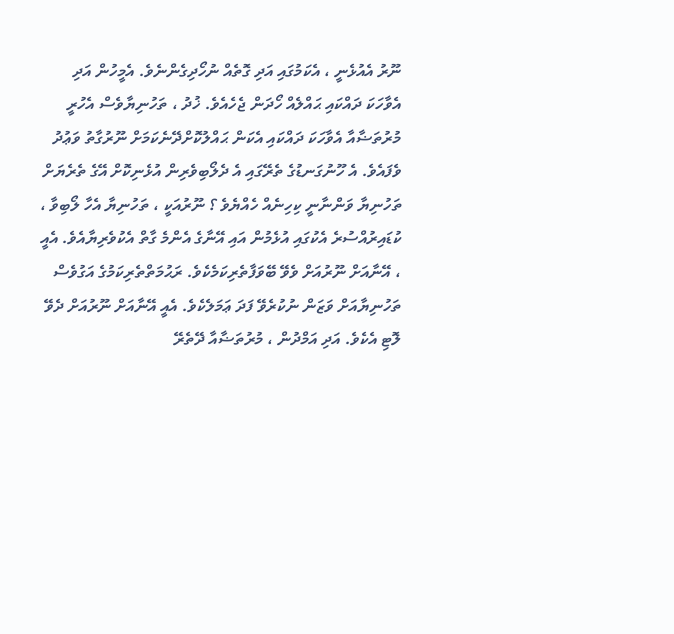ނޫރު އެއުޅެނީ ، އެކަމުގައި އަދި ގޮތެއް ނުހޯދިގެންނެވެ. އެމީހުން އަދި އެވާހަކަ ދައްކައި ޙައްލެއް ހޯދަން ޖެހެއެވެ. ޚުދު ، ތަހުނިޔާވެސް އެހުރީ މުރުތަޟާއާ އެވާހަކަ ދައްކައި އެކަން ޙައްލުކޮށްދޭނެކަމަށް ނޫރުގާތު ވަޢުދު ވެފައެވެ. އެ ހޫނުގަނޑުގެ ތެރޭގައި އެ ދެލޯބިވެރިން އުޅެނިކޮށް އޭގެ ތެރެޔަށް ތަހުނިޔާ ވަންނާނީ ކިހިނެއް ހެއްޔެވެ ؟ ނޫރުއަކީ ، ތަހުނިޔާ އެހާ ލޯބިވާ ، ކުޑައިރުއްސުރެ އެކުގައި އުޅެމުން އައި އޭނާގެ އެންމެ ގާތް އެކުވެރިޔާއެވެ. އެއީ ، އޭނާއަށް ނޫރުއަށް ވެވޭ ބޭވަފާތެރިކަމެކެވެ. ރަޙުމަތްތެރިކަމުގެ އަގުވެސް ތަހުނިޔާއަށް ވަޒަން ނުކުރެވޭ ފަދަ ޢަމަލެކެވެ. އެއީ އޭނާއަށް ނޫރުއަށް ދެވޭ ލޮޓި އެކެވެ. އަދި އަމްދުން ، މުރުތަޟާއާ ދޭތެރޭ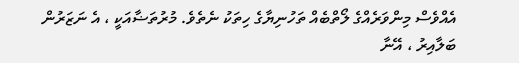އެއްވެސް މިންވަރެއްގެ ލޯތްބެއް ތަހުނިޔާގެ ހިތަކު ނެތެވެ. މުރުތަޟާއަކީ ، އެ ނަޒަރުން ބަލާއިރު ، އޭނާ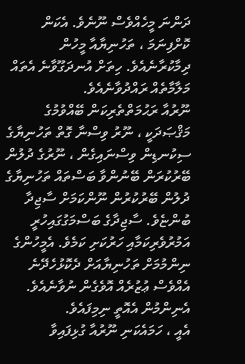ދަންނަ މީހެއްވެސް ނޫނެވެ. އެކަން ކޮށްފިނަމަ ، ތަހުނިޔާއާ މީހުން ދިމާކުރާނެއެވެ. ހިތަށް އުނދަގޫވާނެ އެތައް މަލާމާތެއް ރައްދުވާނެއެވެ.
ނޫރުއާ ރަޙުމަތްތެރިކަން ބޭއްވުމުގެ މަޤްޞަދަކީ ، ނޫރު ވިސްނާ ގޮތް ތަހުނިޔާގެ ސިކުނޑިން ވިސްނައިގެން ، ނޫރުގެ ދުލުން ބޭރުކުރަން ބޭނުންވާ ބަސްތައް ތަހުނިޔާގެ ދުލުން ބޭރުކުރުން ނޫންކަމަށް ސާޖިދާ ބުންޏެވެ. ސާޖިދާގެ ބަސްމަގުގައިހުރީ އަމުރުވެރިކަމާއި ހަރުކަށި ކަމެވެ. އެމީހުންގެ ނިންމުމަށް ތަހުނިޔާއަށް ދެކޮޅުހެދޭނެ އެއްވެސް ޢުޒުރެއް އޮވެގެން ނުވާނެއެވެ. އެނިންމުން އެއޮތީ ނިމިފައެވެ.
އެއީ ، ހަމައެކަނި ނޫރުއާ ގުޅިފައިވާ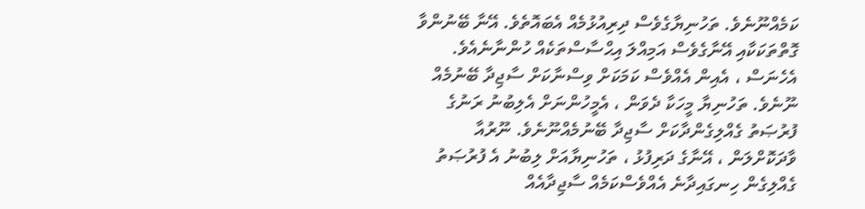ކަމެއްނޫނެވެ. ތަހުނިޔާގެވެސް ދިރިއުޅުމެއް އެބައޮތެވެ. އޭނާ ބޭނުންވާ ގޮތްތަކަކާއި އޭނާގެވެސް އަމިއްލަ އިޙްސާސްތަކެއް ހުންނާނެއެވެ. އެހެނަސް ، އެއިން އެއްވެސް ކަމަކަށް ވިސްނާކަށް ސާޖިދާ ބޭނުމެއް ނޫނެވެ. ތަހުނިޔާ މީހަކާ ދެވަން ، އެމީހުންނަށް އެލިބުނު ރަނުގެ ފުރުޞަތު ގެއްލިގެންދާކަށް ސާޖިދާ ބޭނުމެއްނޫނެވެ. ނޫރުއާ ވާދަކޮށްލަން ، އޭނާގެ ދަރިފުޅު ، ތަހުނިޔާއަށް ލިބުނު އެ ފުރުޞަތު ގެއްލިގެން ހިނގައިދާނެ އެއްވެސްކަމެއް ސާޖިދާއެއް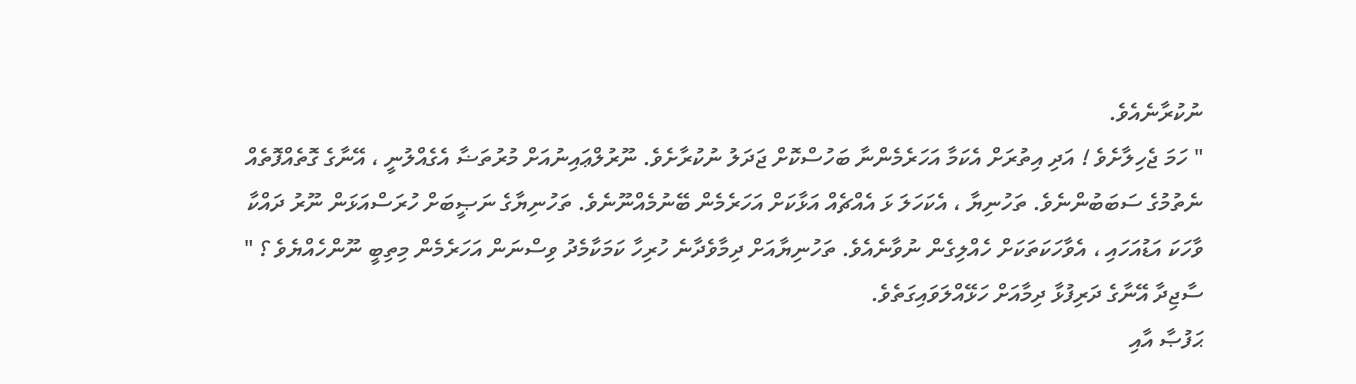ނުކުރާނެއެވެ.
" ހަމަ ޖެހިލާށެވެ ! އަދި އިތުރަށް އެކަމާ އަހަރެމެންނާ ބަހުސްކޮށް ޖަދަލު ނުކުރާށެވެ. ނޫރުލްޢައިނުއަށް މުރުތަޟާ އެގެއްލުނީ ، އޭނާގެ ގޮތެއްފޮތެއް ނެތުމުގެ ސަބަބުންނެވެ. ތަހުނިޔާ ، އެކަހަލަ ޅަ އެއްޗެއް އަޅާކަށް އަހަރެމެން ބޭނުމެއްނޫނެވެ. ތަހުނިޔާގެ ނަޞީބަށް ހުރަސްއަޅަން ނޫރު ދައްކާ ވާހަކަ އަޑުއަހައި ، އެވާހަކަތަކަށް ހެއްލިގެން ނުވާނެއެވެ. ތަހުނިޔާއަށް ދިމާވެދާނެ ހުރިހާ ކަމަކާމެދު ވިސްނަން އަހަރެމެން މިތިބީ ނޫންހެއްޔެވެ ؟ " ސާޖިދާ އޭނާގެ ދަރިފުޅާ ދިމާއަށް ހަޅޭއްލަވައިގަތެވެ.
ޙަފުޞާ އާއި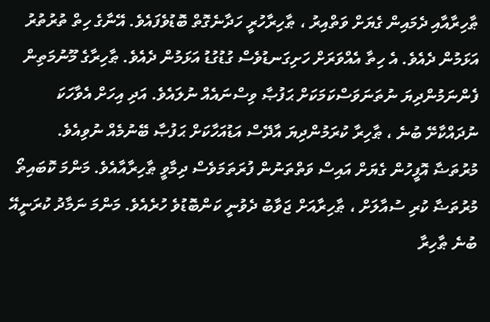ޠާހިރާއާއި ދެމައިން ގެޔަށް ވަތްއިރު ، ޠާހިރާހުރީ ހަދާނެގޮތް ބޮޑުވެފައެވެ. އޭނާގެ ހިތް ތުރުތުރު އަޅަމުން ދެއެވެ. އެ ހިތާ އެއްވަރަށް ހަށިގަނޑުވެސް ގުޑުގުޑު އަޅަމުން ދެއެވެ. ޠާހިރާގެ މޫނުމަތިން ފެންނަމުންދިޔަ ނުތަނަވަސްކަމަކަށް ޙަފުޞާ ވިސްނައެއް ނުލައެވެ. އަދި އިހަށް އެވާހަކަ ނުދައްކާށޭ ބުނެ ، ޠާހިރާ ކުރަމުންދިޔަ އާދޭސް އަޑުއަހާކަށް ޙަފުޞާ ބޭނުމެއް ނުވިއެވެ.
މުރުތަޟާ އޮފީހުން ގެޔަށް އައިސް ވަތްތަނުން ފުރަތަމަވެސް ދިމާވީ ޠާހިރާއާއެވެ. މަންމަ ކޮބައިތޯ މުރުތަޟާ ކުރި ސުއާލަށް ، ޠާހިރާއަށް ޖަވާބު ދެވުނީ ކަންބޮޑުވެ ހުރެއެވެ. މަންމަ ނަމާދު ކުރަނީއޭ ބުނެ ޠާހިރާ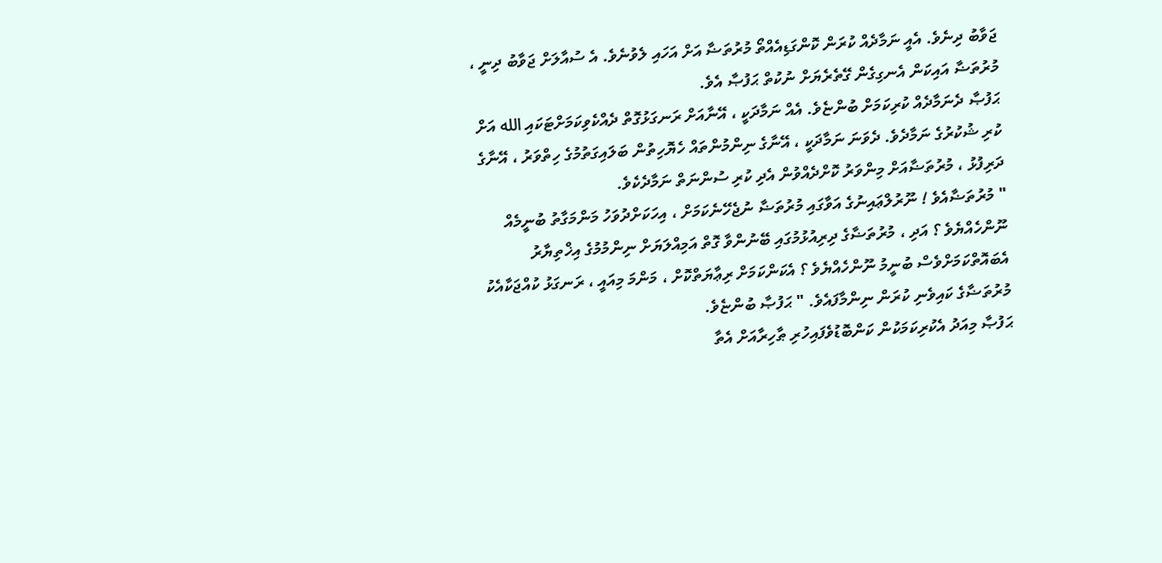ޖަވާބު ދިނެވެ. އެއީ ނަމާދެއް ކުރަން ކޮންގަޑިއެއްތޯ މުރުތަޟާ އަށް އަހައި ލެވުނެވެ. އެ ސުއާލަށް ޖަވާބު ދިނީ ، މުރުތަޟާ އައިކަން އެނގިގެން ގޭތެރެޔަށް ނުކުތް ޙަފުޞާ އެވެ.
ޙަފުޞާ ދެނަމާދެއް ކުރިކަމަށް ބުންޏެވެ. އެއް ނަމާދަކީ ، އޭނާއަށް ރަނގަޅުގޮތް ދެއްކެވިކަމަށްޓަކައި الله އަށް ކުރި ޝުކުރުގެ ނަމާދެވެ. ދެވަނަ ނަމާދަކީ ، އޭނާގެ ނިންމުންތައް ހެޔޮހިތުން ބަލައިގަތުމުގެ ހިތްވަރު ، އޭނާގެ ދަރިފުޅު ، މުރުތަޟާއަށް މިންވަރު ކޮށްދެއްވުން އެދި ކުރި ސުންނަތް ނަމާދެކެވެ.
" މުރުތަޟާއެވެ ! ނޫރުލްޢައިނުގެ އަވާގައި މުރުތަޟާ ނުޖެހޭނެކަމަށް ، އިހަކަށްދުވަހު މަންމަގާތު ބުނީމެއް ނޫންހެއްޔެވެ ؟ އަދި ، މުރުތަޟާގެ ދިރިއުޅުމުގައި ބޭނުންވާ ގޮތް އަމިއްލަޔަށް ނިންމުމުގެ އިޚްތިޔާރު އެބައޮތްކަމަށްވެސް ބުނީމު ނޫންހެއްޔެވެ ؟ އެކަންކަމަށް ރިޢާޔަތްކޮށް ، މަންމަ މިއައީ ، ރަނގަޅު ކުއްޖަކާއެކު މުރުތަޟާގެ ކައިވެނި ކުރަން ނިންމާފައެވެ. " ޙަފުޞާ ބުންޏެވެ.
ޙަފުޞާ މިއަދު އެކުރިކަމަކުން ކަންބޮޑުވެފައިހުރި ޠާހިރާއަށް އެތާ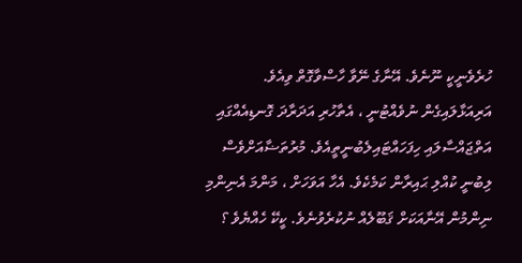ހުރެވެނީކީ ނޫނެވެ. އޭނާގެ ނޭވާ ހާސްވާގޮތް ވިއެވެ. އަރިއަޅާލައިގެން ނުވެއްޓުނީ ، އެތާހުރި އަދަރާދަ ގޮނޑިއެއްގައި އަތްޖައްސާލައި ހިފަހައްޓައިލެބުނީތީއެވެ. މުރުތަޟާއަށްވެސް ލިބުނީ ކުއްލި ޙައިރާން ކަމެކެވެ. އެހާ އަވަހަށް ، މަންމަ އެނިންމި ނިންމުން އޭނާއަކަށް ޤަބޫލެއް ނުކުރެވުނެވެ. ކީކޭ ހެއްޔެވެ ؟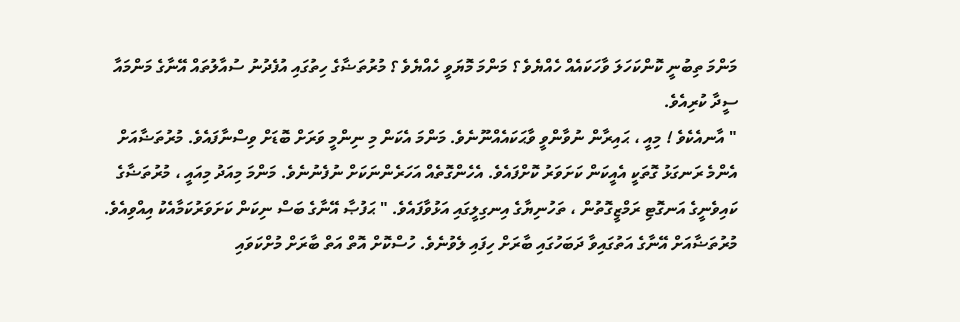މަންމަ ތިބުނީ ކޮންކަހަލަ ވާހަކައެއް ހެއްޔެވެ ؟ މަންމަ މޮޔަވީ ހެއްޔެވެ ؟ މުރުތަޟާގެ ހިތުގައި އުފެދުނު ސުއާލުތައް އޭނާގެ މަންމައާ ސީދާ ކުރިއެވެ.
" އާނއެކެވެ ! މިއީ ، ޙައިރާން ނުވާންވީ ވާޙަކައެއްނޫނެވެ. މަންމަ އެކަން މި ނިންމީ ވަރަށް ބޮޑަށް ވިސްނާފައެވެ. މުރުތަޟާއަށް އެންމެ ރަނގަޅު ގޮތަކީ އެއީކަން ކަށަވަރު ކޮށްފައެވެ. އެހެންގޮތެއް އަހަރެންނަކަށް ނުފެނުނެވެ. މަންމަ މިއަދު މިއައީ ، މުރުތަޟާގެ ކައިވެނީގެ އަނގޮޓި ރަމްޒީގޮތުން ، ތަހުނިޔާގެ އިނގިލީގައި އަޅުވާފައެވެ. " ޙަފުޞާ އޭނާގެ ބަސް ނިކަން ކަށަވަރުކަމާއެކު އިއްވިއެވެ.
މުރުތަޟާއަށް އޭނާގެ އަތުގައިވާ ދަބަހުގައި ބާރަށް ހިފައި ލެވުނެވެ. ހުސްކޮށް އޮތް އަތް ބާރަށް މުށްކަވައި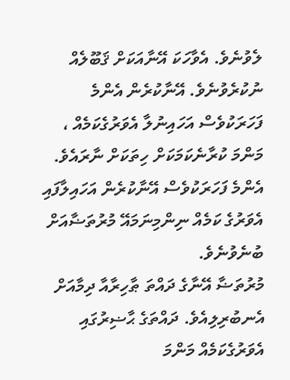ލެވުނެވެ. އެވާހަކަ އޭނާއަކަށް ޤަބޫލެއް ނުކުރެވުނެވެ. އޭނާކުރެން އެންމެ ފަހަރަކުވެސް އަހައިނުލާ އެވަރުގެކަމެއް ، މަންމަ ކުރާނެކަމަކަށް ހިތަކަށް ނާރައެވެ. އެންމެ ފަހަރަކުވެސް އޭނާކުރެން އަހައިލާފައި އެވަރުގެ ކަމެއް ނިންމިނަމައޭ މުރުތަޟާއަށް ބުނެވުނެވެ.
މުރުތަޟާ އޭނާގެ ދައްތަ ޠާހިރާއާ ދިމާއަށް އެނބުރިލިއެވެ. ދައްތަގެ ޙާޟިރުގައި އެވަރުގެކަމެއް މަންމަ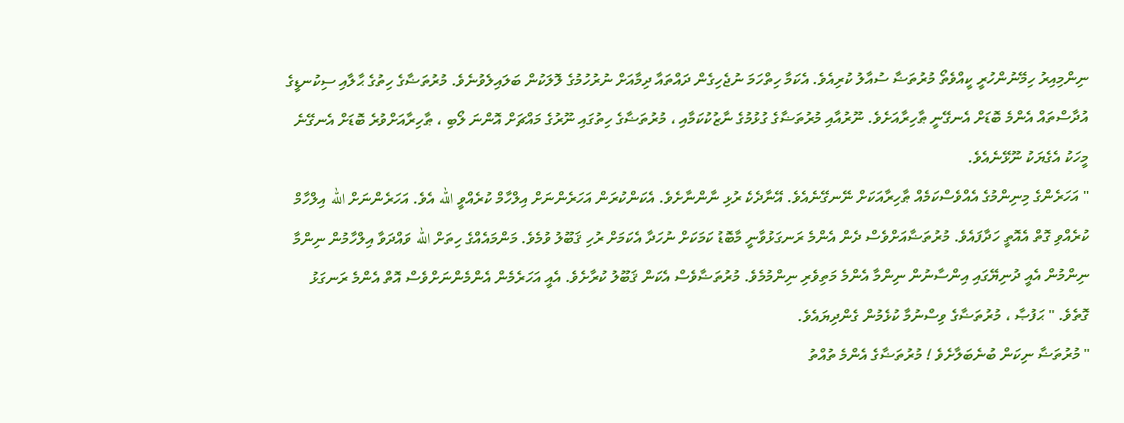ނިންމިއިރު ހިމޭނުންހުރީ ކީއްވެތޯ މުރުތަޟާ ސުއާލު ކުރިއެވެ. އެކަމާ ހިތްހަމަ ނުޖެހިގެން ދައްތައާ ދިމާއަށް ނުރުހުމުގެ ލޮލަކުން ބަލައިލެވުނެވެ. މުރުތަޟާގެ ހިތުގެ ޙާލާއި ސިކުނޑީގެ އުދާސްތައް އެންމެ ބޮޑަށް އެނގޭނީ ޠާހިރާއަށެވެ. ނޫރުއާއި މުރުތަޟާގެ ގުޅުމުގެ ނާޒުކުކަމާއި ، މުރުތަޟާގެ ހިތުގައި ނޫރުގެ މައްޗަށް އޮންނަ ލޯބި ، ޠާހިރާއަށްވުރެ ބޮޑަށް އެނގޭނެ މީހަކު އެގެޔަކު ނޫޅޭނެއެވެ.
" އަހަރެންގެ މިނިންމުގެ އެއްވެސްކަމެއް ޠާހިރާއަކަށް ނޭނގޭނެއެވެ. އޭނާދެކެ ރުޅި ނާންނާށެވެ. އެކަންކުރަން އަހަރެންނަށް އިލްހާމް ކުރެއްވީ الله އެވެ. އަހަރެންނަށް الله އިލްހާމް ކުރެއްވި ގޮތް އެއޮތީ ހަދާފައެވެ. މުރުތަޟާއަށްވެސް ދެން އެންމެ ރަނގަޅުވާނީ މާބޮޑު ކަމަކަށް ނުހަދާ އެކަމަށް ރުހި ޤަބޫލު ވުމެވެ. މަންމައެއްގެ ހިތަށް الله ވައްދަވާ އިލްހާމުން ނިންމާ ނިންމުން އެއީ ދުނިޔޭގައި އިންސާނުން ނިންމާ އެންމެ މަތިވެރި ނިންމުމެވެ. މުރުތަޟާވެސް އެކަން ޤަބޫލު ކުރާށެވެ. އެއީ އަހަރެމެން އެންމެންނަށްވެސް އޮތް އެންމެ ރަނގަޅު ގޮތެވެ. " ޙަފުޞާ ، މުރުތަޟާގެ ވިސްނުމާ ކުޅެމުން ގެންދިޔައެވެ.
" މުރުތަޟާ ނިކަން ބުނެބަލާށެވެ ! މުރުތަޟާގެ އެންމެ ތުއްތު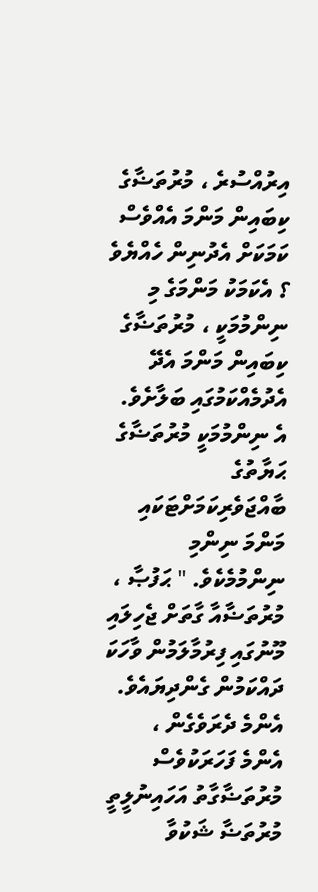އިރުއްސުރެ ، މުރުތަޟާގެ ކިބައިން މަންމަ އެއްވެސް ކަމަކަށް އެދުނިން ހެއްޔެވެ ؟ އެކަމަކު މަންމަގެ މި ނިންމުމަކީ ، މުރުތަޟާގެ ކިބައިން މަންމަ އެދޭ އެދުމެއްކަމުގައި ބަލާށެވެ. އެ ނިންމުމަކީ މުރުތަޟާގެ ޙަޔާތުގެ ބާއްޖަވެރިކަމަށްޓަކައި މަންމަ ނިންމި ނިންމުމެކެވެ. " ޙަފުޞާ ، މުރުތަޟާއާ ގާތަށް ޖެހިލައި މޫނުގައި ފިރުމާލަމުން ވާހަކަ ދައްކަމުން ގެންދިޔައެވެ.
އެންމެ ދެރަވެގެން ،  އެންމެ ފަހަރަކުވެސް މުރުތަޟާގާތު އަހައިނުލީތީ މުރުތަޟާ ޝަކުވާ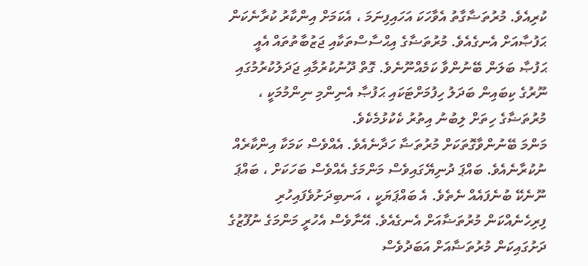ކުރިއެވެ. މުރުތަޟާގާތު އެވާހަކަ އަހައިފިނަމަ ، އެކަމަށް އިންކާރު ކުރާނެކަން ޙަފުޞާއަށް އެނގެއެވެ. މުރުތަޟާގެ އިޙްސާސްތަކާއި ޖަޒުބާތުތައް އެއީ ޙަފުޞާ ބަލަން ބޭނުންވާ ކަމެއްނޫނެވެ. ގޮތް ދޫނުކުރުމާއި ޖަދަލުކުރުމުގައި ނޫރުގެ ކިބައިން ބަދަލު ހިފުމަށްޓަކައި ޙަފުޞާ އެނިންމި ނިންމުމަކީ ، މުރުތަޟާގެ ހިތަށް ލިބުނު އިތުރު ކެކުޅުމެކެވެ.
މަންމަ ބޭނުންވާގޮތަކަށް މުރުތަޟާ ހަދާނެއެވެ. އެއްވެސް ކަމަކާ އިންކާރެއް ނުކުރާނެއެވެ. ބައްޕަ ދުނިޔޭގައިވެސް މަންމަގެ އެއްވެސް ބަހަކަށް ، ބައްޕަ ނޫނެކޭ ބުނެފައެއް ނެތެވެ. އެ ބައްޕަޔަކީ ، އަނބިދަށުވެފައިހުރި ފިރިހެނެއްކަން މުރުތަޟާއަށް އެނގެއެވެ. އޭނާވެސް އެހުރީ މަންމަގެ ނުފޫޒުގެ ދަށުގައިކަން މުރުތަޟާއަށް އަބަދުވެސް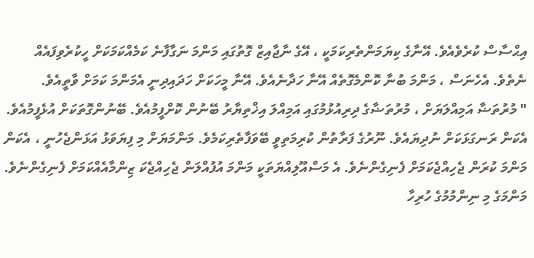އިޙްސާސް ކުރެވެއެވެ. އޭނާގެ ކިޔަމަންތެރިކަމަކީ ، އޭގެ ނާޖާއިޒް ގޮތުގައި މަންމަ ނަގާފާނެ ކަމެއްކަމަކަށް ހީކުރެވިފައެއް ނެތެވެ. އެހެނަސް ، މަންމަ ބުނާ ކޮންމެގޮތެއް އޭނާ ހަދާނެއެވެ. އޭނާ މީހަކަށް ހަދައިދިނީ އެމަންމަ ކަމަށް ވާތީއެވެ.
" މުރުތަޟާ އަމިއްލަޔަށް ، މުރުތަޟާގެ ދިރިއުޅުމުގައި އަމިއްލަ އިޚްތިޔާރު ބޭނުން ކޮށްފީމުއެވެ. ބޭނުންގޮތަކަށް އުޅެފީމުއެވެ. އެކަން ރަނގަޅަކަށް ނުދިޔައެވެ. ނޫރުގެ ފަރާތުން ކުރިމަތިވީ ބޭވަފާތެރިކަމެވެ. މަންމަޔަށް މި ފިޔަވަޅު އަޅަންޖެހުނީ ، އެކަން މަންމަ ކުރަން ޖެހިއްޖެކަމަށް ފެނިގެންނެވެ. އެ މަސްއޫލިއްޔަތަކީ މަންމަ އުފުއްލަން ޖެހިއްޖެކަ ޒިންމާއެއްކަމަށް ފެނިގެންނެވެ. މަންމަގެ މި ނިންމުމުގެ ހުރިހާ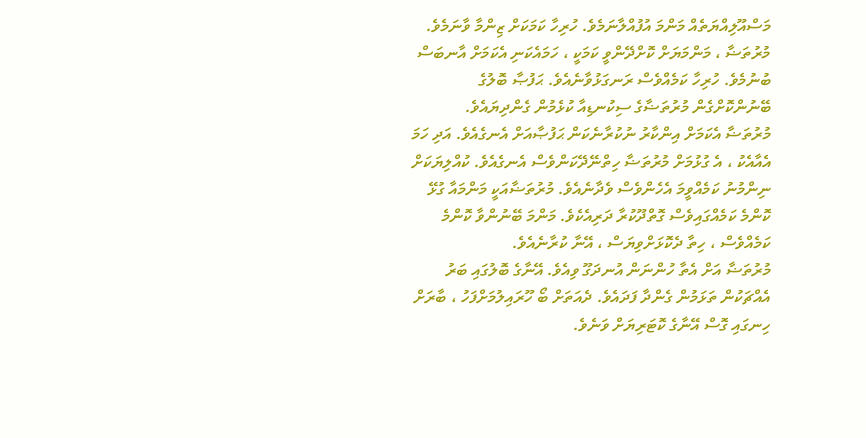މަސްއޫލިއްޔަތެއް މަންމަ އުފުއްލާނަމެވެ. ހުރިހާ ކަމަކަށް ޒިންމާ ވާނަމެވެ. މުރުތަޟާ ، މަންމަޔަށް ކޮށްދޭންވީ ކަމަކީ ، ހަމައެކަނި އެކަމަށް އާނބަސް ބުނުމެވެ. ހުރިހާ ކަމެއްވެސް ރަނގަޅުވާނެއެވެ. ޙަފުޞާ ބޮލުގެ ބޭނުންކޮށްގެން މުރުތަޟާގެ ސިކުނޑިއާ ކުޅެމުން ގެންދިޔައެވެ.
މުރުތަޟާ އެކަމަށް އިންކާރު ނުކުރާނެކަން ޙަފުޞާއަށް އެނގެއެވެ. އަދި ހަމަ އެއާއެކު ، އެ ގުޅުމަށް މުރުތަޟާ ހިތްނޭދޭކަންވެސް އެނގެއެވެ. ކުއްލިޔަކަށް ނިންމުނު ކަމެއްވީމަ އެހެންވެސް ވެދާނެއެވެ. މުރުތަޟާއަކީ މަންމައާ ގުޅޭ ކޮންމެ ކަމެއްގައިވެސް ގޮތްދޫކުރާ ދަރިއެކެވެ. މަންމަ ބޭނުންވާ ކޮންމެ ކަމެއްވެސް ، ހިތާ ދެކޮޅަށްވިޔަސް ، އޭނާ ކުރާނެއެވެ.
މުރުތަޟާ އަށް އެތާ ހުންނަން އުނދަގޫ ވިއެވެ. އޭނާގެ ބޮލުގައި ބަރު އެއްޗަކުން ތަޅަމުން ގެންދާ ފަދައެވެ. ދެއަތަށް ބޯ ހޫރައިލުމަށްފަހު ، ބާރަށް ހިނގައި ގޮސް އޭނާގެ ކޮޓަރިޔަށް ވަނެވެ.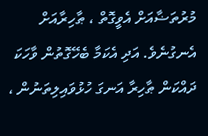މުރުތަޟާއަށް އެވީގޮތް ، ޠާހިރާއަށް އެނގުނެވެ. އަދި އެކަމާ ބެހޭގޮތުން ވާހަކަ ދައްކަން ޠާހިރާ އަނގަ ހުޅުވައިލިތަނުން ،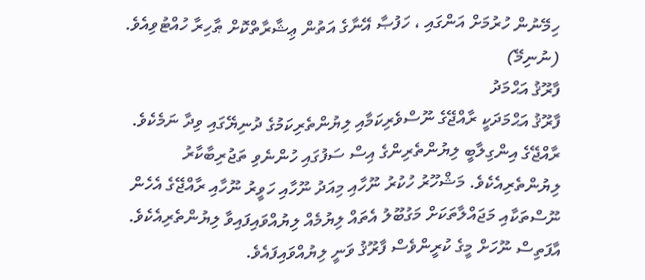ހިމޭނުން ހުރުމަށް އަންގައި ، ހަފުޞާ އޭނާގެ އަތުން ޢިޝާރާތްކޮށް ޠާހިރާ ހުއްޓުވިއެވެ.
(ނުނިމޭ)
ފާރޫޤު އަޙްމަދު
ފާރޫޤު އަޙްމަދަކީ ރާއްޖޭގެ ނޫސްވެރިކަމާއި ލިޔުންތެރިކަމުގެ ދުނިޔޭގައި ވިދާ ނަމެކެވެ. ރާއްޖޭގެ އިންގިލާބީ ލިޔުންތެރިންގެ އިސް ސަފުގައި ހުންނެވި ތަޖުރިބާކާރު ލިޔުންތެރިއެކެވެ. މަޝްހޫރު ހުކުރު ނޫހާއި މިއަދު ނޫހާއި ހަވީރު ނޫހާއި ރާއްޖޭގެ އެހެން ނޫސްތަކާއި މަޖައްލާތަކަށް މަގުބޫލު އެތައް ލިޔުމެއް ލިޔުއްވައިފައިވާ ލިޔުންތެރިއެކެވެ. އާފަތިސް ނޫހަށް މީގެ ކުރީންވެސް ފާރޫޤު ވަނީ ލިޔުއްވައިފައެވެ.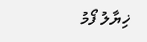ޚިޔާލު ފޯމު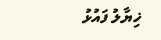ޚިޔާލު ފައުޅު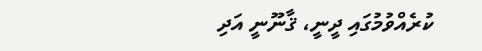ކުރެއްވުމުގައި ދީނީ، ޤާނޫނީ އަދި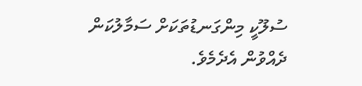ސުލޫކީ މިންގަނޑުތަކަށް ސަމާލުކަން ދެއްވުން އެދެމެވެ.